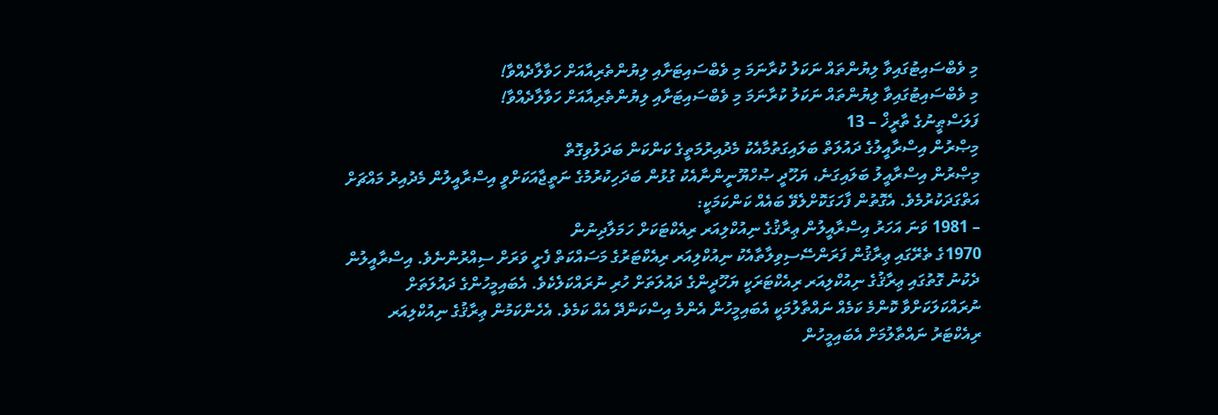މި ވެބްސައިޓުގައިވާ ލިޔުންތައް ނަކަލު ކުރާނަމަ މި ވެބްސައިޓަށާއި ލިޔުންތެރިއާއަށް ހަވާލާދެއްވާ!
މި ވެބްސައިޓުގައިވާ ލިޔުންތައް ނަކަލު ކުރާނަމަ މި ވެބްސައިޓަށާއި ލިޔުންތެރިއާއަށް ހަވާލާދެއްވާ!
ފަލަސްޠީނުގެ ތާރީޚް – 13
މިޞްރުން އިސްރާއީލުގެ ދައުލަތް ބަލައިގަތުމާއެކު މެދުއިރުމަތީގެ ކަންކަން ބަދަލުވިގޮތް
މިޞްރުން އިސްރާއީލު ބަލައިގަނެ، ޔަހޫދީ ޞުހްޔޫނީންނާއެކު ގުޅުން ބަދަހިކުރުމުގެ ނަތީޖާއަކަށްވީ އިސްރާއީލުން މެދުއިރު މައްޗަށް އަތްގަދަކުރުމެވެ. އެގޮތުން ފާހަގަކޮށްލެވޭ ބައެއް ކަންކަމަކީ:
– 1981 ވަނަ އަހަރު އިސްރާއީލުން ޢިރާޤުގެ ނިއުކްލިއަރ ރިއެކްޓަކަށް ހަމަލާދިނުން
1970ގެ ތެރޭގައި ޢިރާޤުން ފަރަންސޭސިވިލާތާއެކު ނިއުކްލިއަރ ރިއެކްޓަރުގެ މަސައްކަތް ފެށީ ވަރަށް ސިއްރުންނެވެ. އިސްރާއީލުން ދެކުނު ގޮތުގައި ޢިރާޤުގެ ނިއުކްލިއަރ ރިއެކްޓަރަކީ ޔަހޫދީންގެ ދައުލަތަށް ހުރި ނުރައްކަލެކެވެ. އެބައިމީހުންގެ ދައުލަތަށް ނުރައްކަލަކަށްވާ ކޮންމެ ކަމެއް ނައްތާލުމަކީ އެބައިމީހުން އެންމެ އިސްކަންދޭ އެއް ކަމެވެ. އެހެންކަމުން ޢިރާޤުގެ ނިއުކްލިއަރ ރިއެކްޓަރު ނައްތާލުމަށް އެބައިމީހުން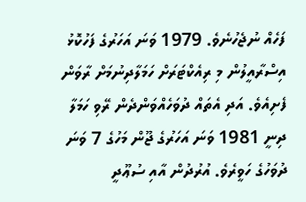ފަހެއް ނުޖެހުނެވެ. 1979 ވަނަ އަހަރުގެ ފަހުކޮޅު އިސްރާއީލުން މި ރިއެކްޓަރަށް ހަމަލާދިނުމަށް ރާވަން ފެށިއެވެ. އަދި އެތައް ދުވަހެއްވަންދެން ރޭވި ހަމަލާ ދިނީ 1981 ވަނަ އަހަރުގެ ޖޫން މަހުގެ 7 ވަނަ ދުވަހުގެ ހަވީރެވެ. އުރުދުން އާއި ސުޢޫދީ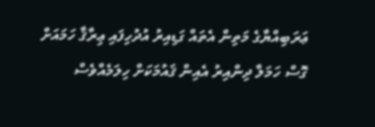ޢަރަބިއްޔާގެ މަތިން އެތައް ގަޑިއިރު އުދުހިފައި ޢިރާޤާ ހަމައަށް ގޮސް ހަމަލާ ދިންއިރު އެއިން ޤައުމަކަށް ހިލަމެއްވެސް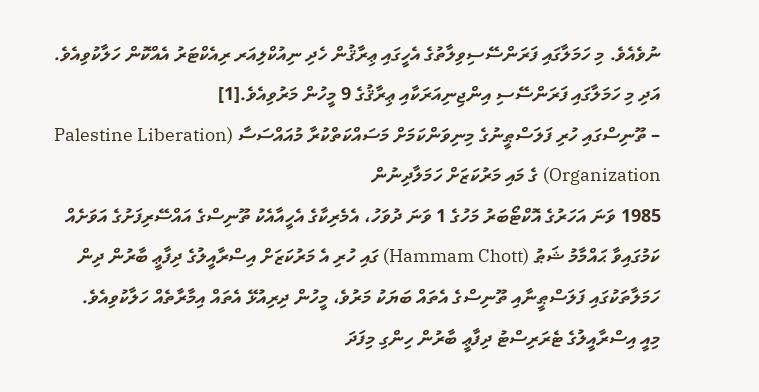ނުވެއެވެ. މި ހަމަލާގައި ފަރަންސޭސިވިލާތުގެ އެހީގައި ޢިރާޤުން ހެދި ނިއުކްލިއަރ ރިއެކްޓަރު އެއްކޮން ހަލާކުވިއެވެ. އަދި މި ހަމަލާގައި ފަރަންސޭސި އިންޖިނިއަރަކާއި ޢިރާޤުގެ 9 މީހުން މަރުވިއެވެ.[1]
– ތޫނިސްގައި ހުރި ފަލަސްޠީނުގެ މިނިވަންކަމަށް މަސައްކަތްކުރާ މުއައްސަސާ (Palestine Liberation Organization) ގެ މައި މަރުކަޒަށް ހަމަލާދިނުން
1985 ވަނަ އަހަރުގެ އޮކްޓޯބަރު މަހުގެ 1 ވަނަ ދުވަހު، އެމެރިކާގެ އެހީއާއެކު ތޫނިސްގެ އައްސޭރިފަށުގެ އަވަށެއް ކަމުގައިވާ ޙައްމާމު ޝަޠު (Hammam Chott) ގައި ހުރި އެ މަރުކަޒަށް އިސްރާއީލުގެ ދިފާޢީ ބާރުން ދިން ހަމަލާތަކުގައި ފަލަސްޠީނާއި ތޫނިސްގެ އެތައް ބަޔަކު މަރުވެ، މީހުން ދިރިއުޅޭ އެތައް އިމާރާތެއް ހަލާކުވިއެވެ.
މިއީ އިސްރާއީލުގެ ޓެރަރިސްޓު ދިފާޢީ ބާރުން ހިންގި މިފަދަ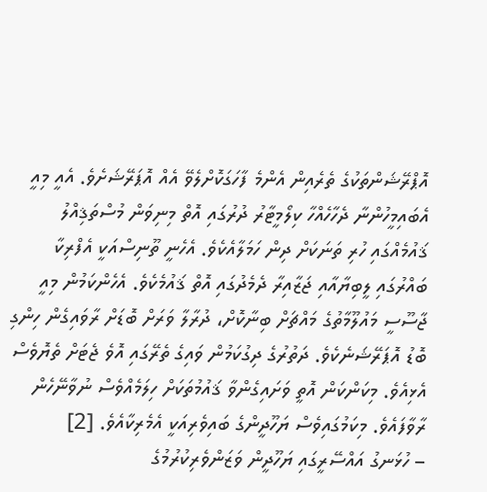އޮޕްރޭޝަންތަކުގެ ތެރެއިން އެންމެ ފާހަގަކޮށްލެވޭ އެއް އޮޕަރޭޝަށެވެ. އެއީ މިއީ އެބައިމީހުންނާ ދެހާހެއްހާ ކިލޯމީޓާރު ދުރުގައި އޮތް މިނިވަން މުސްތަޤިއްލު ޤައުމެއްގައި ހުރި ތަނަކަށް ދިން ހަމަލާއެކެވެ. އެހެނީ ތޫނިސްއަކީ އެފްރިކާ ބައްރުގައި ލީބިޔާއާއި ޖަޒާއިރާ ދެމެދުގައި އޮތް ޤައުމެކެވެ. އެހެންކަމުން މިއީ ޖާސޫސީ މައުލޫމާތުގެ މައްޗަށް ބިނާކޮށް، ދުރާލާ ވަރަށް ބޮޑަށް ރާވައިގެން ހިންގި ބޮޑު އޮޕަރޭޝަނެކެވެ. ދަތުރުގެ ދިގުކަމުން ވައިގެ ތެރޭގައި އޮވެ ޖެޓަށް ތެޔޮވެސް އެޅިއެވެ. މިކަންކަން އޮތީ ވަށައިގެންވާ ޤައުމުތަކަށް ހިލަމެއްވެސް ނުވާނޭހެން ރާވާފައެވެ. މިކަމުގައިވެސް ޔަހޫދީންގެ ބައިވެރިއަކީ އެމެރިކާއެވެ. [2]
– ހުޅަނގު އައްސޭރީގައި ޔަހޫދީން ވަޒަންވެރިކުރުމުގެ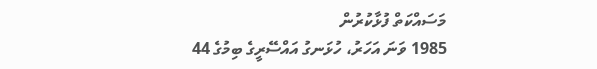މަސައްކަތް ފުޅާކުރުން
1985 ވަނަ އަހަރު، ހުޅަނގު އައްސޭރީގެ ބިމުގެ 44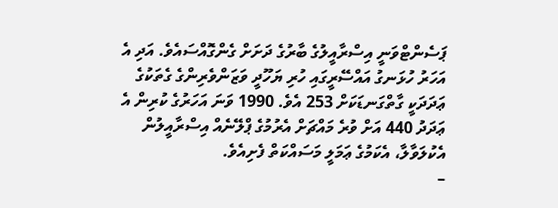ޕަސެންޓްވަނީ އިސްރާއީލުގެ ބާރުގެ ދަށަށް ގެންގޮއްސައެވެ. އަދި އެ އަހަރު ހުޅަނގު އައްސޭރީގައި ހުރި ޔަހޫދީ ވަޒަންވެރިންގެ ގެތަކުގެ ޢަދަދަކީ ގާތްގަނޑަކަށް 253 އެވެ. 1990 ވަނަ އަހަރުގެ ކުރިން އެ ޢަދަދު 440 އަށް ވުރެ މައްޗަށް އެރުމުގެ ޕްލޭނެއް އިސްރާއީލުން އެކުލަވާލާ، އެކަމުގެ ޢަމަލީ މަސައްކަތް ފެށިއެވެ.
–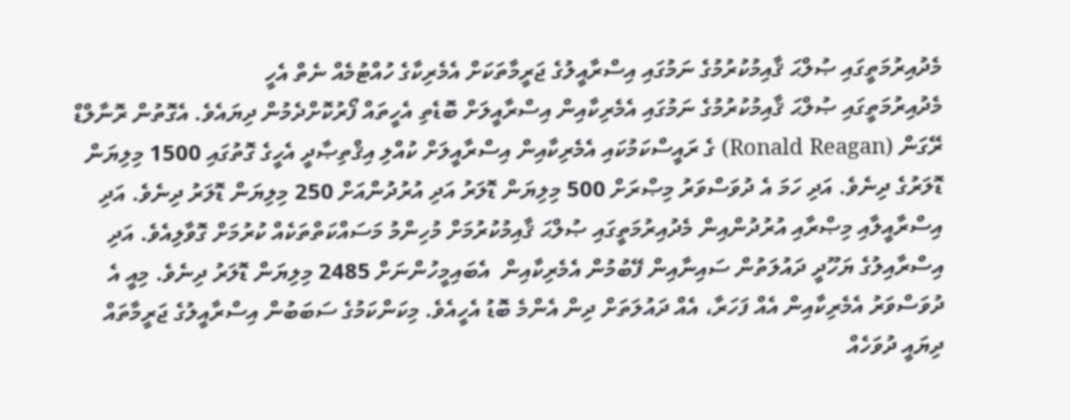މެދުއިރުމަތީގައި ޞުލްޙަ ޤާއިމުކުރުމުގެ ނަމުގައި އިސްރާއީލުގެ ޖަރީމާތަކަށް އެމެރިކާގެ ހުއްޓުމެއް ނެތް އެހީ
މެދުއިރުމަތީގައި ޞުލްޙަ ޤާއިމުކުރުމުގެ ނަމުގައި އެމެރިކާއިން އިސްރާއީލަށް ބޮޑެތި އެހީތައް ފޯރުކޮށްދެމުން ދިޔައެވެ. އެގޮތުން ރޮނާލްޑް ރޭގަން (Ronald Reagan) ގެ ރައީސްކަމުކައި އެމެރިކާއިން އިސްރާއީލަށް ކުއްލި އިޤްތިޞާދީ އެހީގެ ގޮތުގައި 1500 މިލިޔަން ޑޮލަރުގެ ދިނެވެ. އަދި ހަމަ އެ ދުވަސްވަރު މިޞްރަށް 500 މިލިޔަން ޑޮލަރު އަދި އުރުދުންއަށް 250 މިލިޔަން ޑޮލަރު ދިނެވެ. އަދި އިސްރާއީލާއި މިޞްރާއި އުރުދުންއިން މެދުއިރުމަތީގައި ޞުލްޙަ ޤާއިމުކުރުމަށް މުހިންމު މަސައްކަތްތަކެއް ކުރުމަށް ގޮވާލިއެވެ. އަދި އިސްރާއިލުގެ ޔަހޫދީ ދައުލަތުން ސައިނާއިން ފޭބުމުން އެމެރިކާއިން  އެބައިމީހުންނަށް 2485 މިލިޔަން ޑޮލަރު ދިނެވެ. މިއީ އެ ދުވަސްވަރު އެމެރިކާއިން އެއް ފަހަރާ، އެއް ދައުލަތަށް ދިން އެންމެ ބޮޑު އެހީއެވެ. މިކަންކަމުގެ ސަބަބުން އިސްރާއީލުގެ ޖަރީމާތައް ދިޔައީ ދުވަހެއް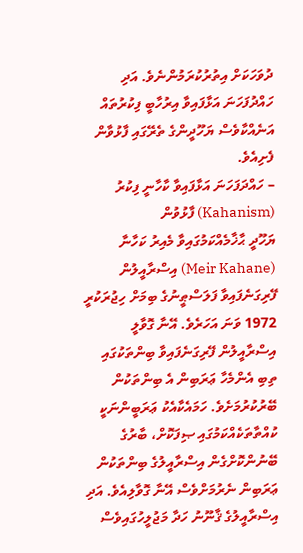ދުވަހަކަށް އިތުރުކުރަމުންނެވެ. އަދި ހައްދުފަހަނަ އަޅާފައިވާ އިރުހާބީ ފިކުރުތައް އަނެއްކާވެސް ޔަހޫދީންގެ ތެރޭގައި ފާޅުވާން ފެށިއެވެ.
– ހައްދަފަހަނަ އަޅާފައިވާ ކާހާނީ ފިކުރު (Kahanism) ފާޅުވުން
ޔަހޫދީ ޙާޚާމެއްކަމުގައިވާ މެއިރު ކަހާނާ (Meir Kahane) އިސްރާއީލުން ފޭރިގަނެފައިވާ ފަލަސްޠީނުގެ ބިމަށް ހިޖުރަކުރީ 1972 ވަނަ އަހަރެވެ. އޭނާ ގޮވާލީ އިސްރާއީލުން ފޭރިގަނެފައިވާ ބިންތަކުގައި ތިބި އެންމެހާ ޢަރަބިން އެ ބިންތަކުން ބޭރުކުރުމަށެވެ. ހަމައެކާއެކު ޢަރަބީންނަކީ ކުއްތާތަކެއްކަމުގައި ޞިފަކޮށް، ބާރުގެ ބޭނުންކޮށްގެން އިސްރާއީލުގެ ބިންތަކުން ޢަރަބިން ނެރުމަށްވެސް އޭނާ ގޮވާލިއެވެ. އަދި އިސްރާއީލުގެ ޤާނޫނު ހަދާ މަޖުލީހުގައިވެސް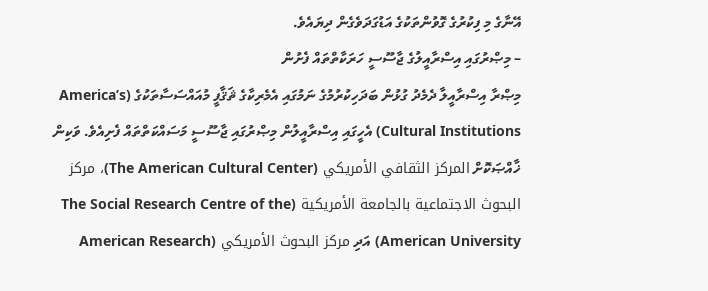އޭނާގެ މި ފިކުރުގެ ގޮވުންތަކުގެ އަޑުގަދަވެގެން ދިޔައެވެ.
– މިޞްރުގައި އިސްރާއީލުގެ ޖާސޫސީ ހަރަކާތްތައް ފެށުން
މިޞްރާ އިސްރާއީލާ ދެމެދު ގުޅުން ބަދަހިކުރުމުގެ ނަމުގައި އެމެރިކާގެ ޘަޤާފީ މުއައްސަސާތަކުގެ (America’s Cultural Institutions) އެހީގައި އިސްރާއީލުން މިޞްރުގައި ޖާސޫސީ މަސައްކަތްތައް ފެށިއެވެ. ވަކިން ޚާއްޞަކޮށް المركز الثقافي الأمريكي (The American Cultural Center)، مركز البحوث الاجتماعية بالجامعة الأمريكية (The Social Research Centre of the American University) އަދި مركز البحوث الأمريكي (American Research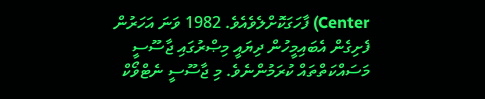Center) ފާހަގަކޮށްލެވެއެވެ. 1982 ވަނަ އަހަރުން ފެށިގެން އެބައިމީހުން ދިޔައީ މިޞްރުގައި ޖާސޫސީ މަސައްކަތްތައް ކުރަމުންނެވެ. މި ޖާސޫސީ ނެޓްވޯކް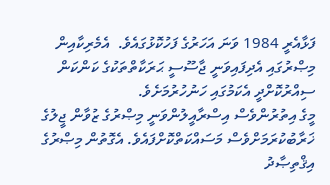ފަޅާއެރީ 1984 ވަނަ އަހަރުގެ ފަހުކޮޅުގައެވެ.  އެމެރިކާއިން މިޞްރުގައި އެދިފައިވަނީ ޖާސޫސީ ޙަރަކާތްތަކުގެ ކަންކަން ސިއްރުކޮށްދީ އެކަމުގައި ހަނުހުރުމަށެވެ.
މީގެ އިތުރުންވެސް އިސްރާއީލުންވަނީ މިޞްރުގެ ޒުވާން ޖީލުގެ ޚަރާބުކުރަމަށްވެސް މަސައްކަތްކޮށްފައެވެ. އެގޮތުން މިޞްރުގެ އިޤްތިޞާދު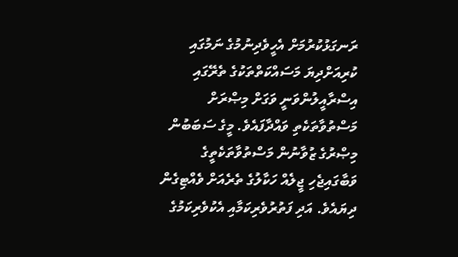ރަނގަޅުކުރުމަށް އެހީވެދިނުމުގެ ނަމުގައި ކުރިއަށްދިޔަ މަސައްކަތްތަކުގެ ތެރޭގައި އިސްރާއީލުންވަނީ ވަގަށް މިޞްރަށް މަސްތުވާތަކެތި ވައްދާފައެވެ. މީގެ ސަބަބުން މިޞްރުގެ ޒުވާނުން މަސްތުވާތަކެތީގެ ވަބާގައިޖެހި ޖީލެއް ހަކާލުގެ ތެރެއަށް ވެއްޓިގެން ދިޔައެވެ. އަދި ފަތުރުވެރިކަމާއި އެކުވެރިކަމުގެ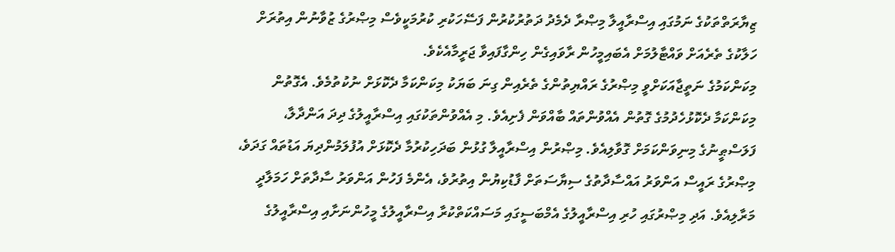ޒިޔާރަތްތަކުގެ ނަމުގައި އިސްރާއީލާ މިޞްރާ ދެމެދު ދަތުރުކުރުން ފަސޭހަކުރި ކުރުމަކީވެސް މިޞްރުގެ ޒުވާނުން އިތުރަށް ހަލާކުގެ ތެރެއަށް ވައްޓާލުމަށް އެބައިމީހުން ރާވައިގެން ހިންގާފައިވާ ޖަރީމާއެކެވެ.
މިކަންކަމުގެ ނަތީޖާއަކަށްވީ މިޞްރުގެ ރައްޔިތުންގެ ތެރެއިން ގިނަ ބަޔަކު މިކަންކަމާ ދެކޮޅަށް ނުކުތުމެވެ. އެގޮތުން މިކަންކަމާ ދެކޮޅުހެދުމުގެ ގޮތުން އެއްވުންތައް ބާއްވަން ފެށިއެވެ. މި އެއްވުންތަކުގައި އިސްރާއީލުގެ ދިދަ އަންދާލާ، ފަލަސްޠީނުގެ މިނިވަންކަމަށް ގޮވާލިއެވެ. މިޞްރުން އިސްރާއީލާ ގުޅުން ބަދަހިކުރުމާ ދެކޮޅަށް އުފުލަމުންދިޔަ އަޑުތައް ގަދަވެ، މިޞްރުގެ ރައީސް އަންވަރު އައްސާދާތުގެ ސިޔާސަތަށް ފާޑުކިޔުން އިތުރުވެ، އެންމެ ފަހުން އަންވަރު ސާދާތަށް ހަމަލާދީ މަރާލިއެވެ. އަދި މިޞްރުގައި ހުރި އިސްރާއީލުގެ އެމްބަސީގައި މަސައްކަތްކުރާ އިސްރާއީލުގެ މީހުންނަށާއި އިސްރާއީލުގެ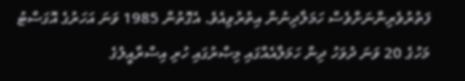ފަތުރުވެރިންނަށްވެސް ހަމަލާދިނުން އިތުރުވިއެވެ. އެގޮތުން 1985 ވަނަ އަހަރުގެ އޮގަސްޓު މަހުގެ 20 ވަނަ ދުވަހު ދިން ހަމަލާއެއްގައި މިޞްރުގައި ހުރި އިސްރާއީލުގެ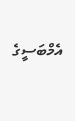އެމްބަސީގެ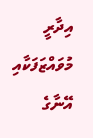އިދާރީ މުވައްޒަފަކާއި އޭނާގެ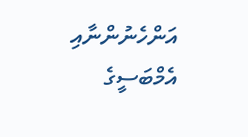އަންހެނުންނާއި އެމްބަސީގެ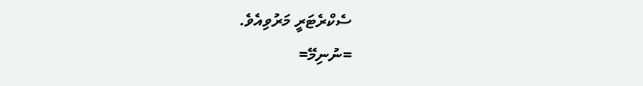ސެކްރެޓަރީ މަރުވިއެވެ.
=ނުނިމޭ=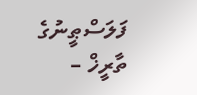ފަލަސްޠީނުގެ ތާރީޚް –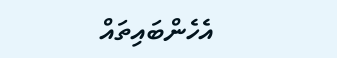އެހެންބައިތައް